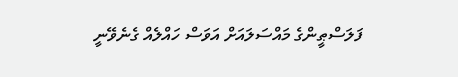ފަލަސްޠީންގެ މައްސަލައަށް އަވަސް ހައްލެއް ގެނެވޭނީ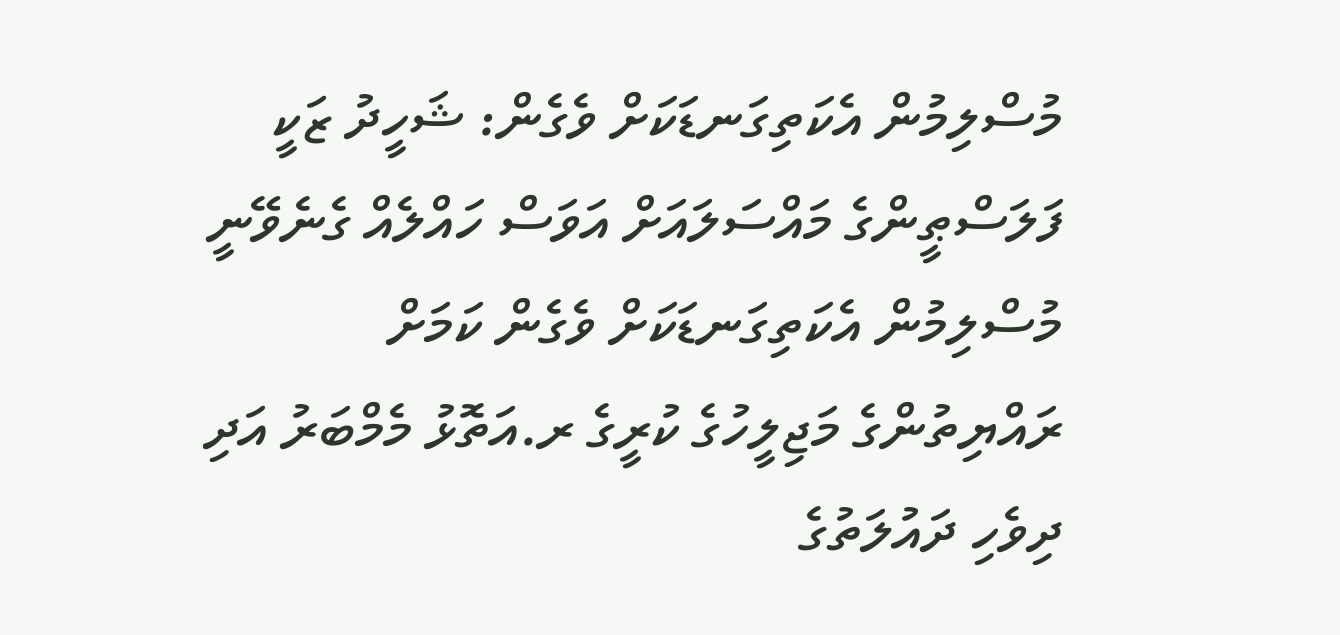މުސްލިމުން އެކަތިގަނޑަކަށް ވެގެން: ޝަހީދު ޒަކީ
ފަލަސްޠީންގެ މައްސަލައަށް އަވަސް ހައްލެއް ގެނެވޭނީ މުސްލިމުން އެކަތިގަނޑަކަށް ވެގެން ކަމަށް ރައްޔިތުންގެ މަޖިލީހުގެ ކުރީގެ ރ.އަތޮޅު މެމްބަރު އަދި ދިވެހި ދައުލަތުގެ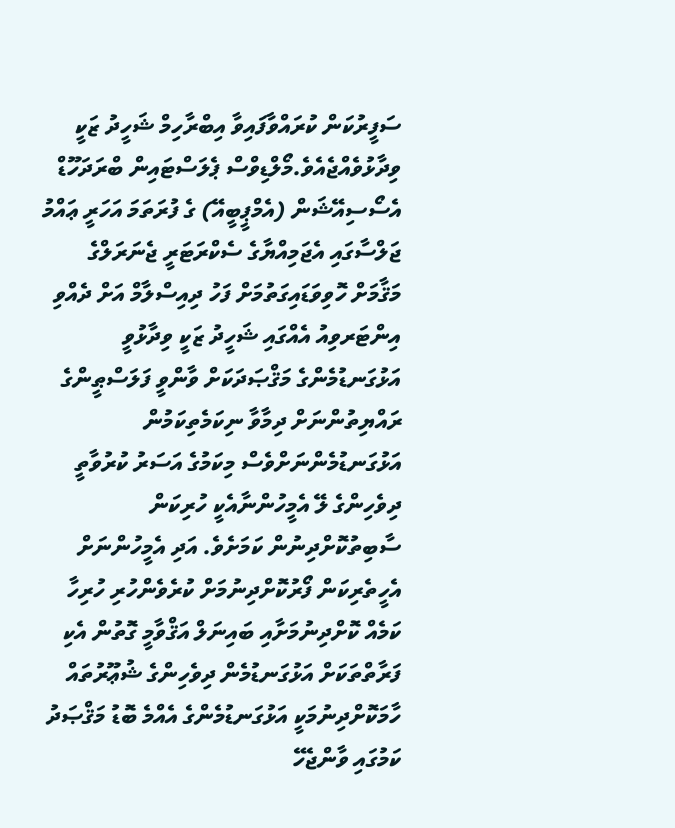ސަފީރުކަން ކުރައްވާފައިވާ އިބްރާހިމް ޝަހީދު ޒަކީ ވިދާޅުވެއްޖެއެވެ.މޯލްޑިވްސް ޕެލަސްޓައިން ބްރަދަހޫޑް އެސޯސިއޭޝަން (އެމްޕީބީއޭ) ގެ ފުރަތަމަ އަހަރީ ޢައްމު ޖަލްސާގައި އެޖަމިއްޔާގެ ސެކްރަޓަރީ ޖެނަރަލްގެ މަޤާމަށް ހޮވިވަޑައިގަތުމަށް ފަހު ދިއިސްލާމް އަށް ދެއްވި އިންޓަރވިއު އެއްގައި ޝަހީދު ޒަކީ ވިދާޅުވީ އަޅުގަނޑުމެންގެ މަޤްޞަދަކަށް ވާންވީ ފަލަސްޠީންގެ ރައްޔިތުންނަށް ދިމާވާ ނިކަމެތިކަމުން އަޅުގަނޑުމެންނަށްވެސް މިކަމުގެ އަސަރު ކުރުވާތީ ދިވެހިންގެ ލޭ އެމީހުންނާއެކީ ހުރިކަން ސާބިތުކޮށްދިނުން ކަމަށެވެ. އަދި އެމީހުންނަށް އެހީތެރިކަން ފޯރުކޮށްދިނުމަށް ކުރެވެންހުރި ހުރިހާ ކަމެއް ކޮށްދިނުމަށާއި ބައިނަލް އަޤްވާމީ ގޮތުން އެކި ފަރާތްތަކަށް އަޅުގަނޑުމެން ދިވެހިންގެ ޝުޢޫރުތައް ހާމަކޮށްދިނުމަކީ އަޅުގަނޑުމެންގެ އެއްމެ ބޮޑު މަޤްޞަދު ކަމުގައި ވާންޖެހޭ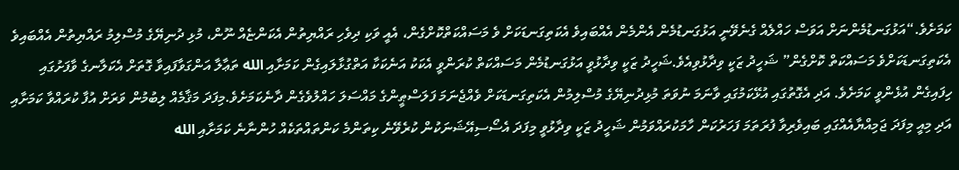ކަމަށެވެ.“އަޅުގަނޑުމެންނަށް އަވަސް ހައްލެއް ގެނެވޭނީ އަޅުގަނޑުމެން އެންމެން އެއްބައިވެ އެކަތިގަނޑަކަށް ވެ މަސައްކަތްކޮށްގެން، އެއީ ވަކި ދިވެހި ރައްޔިތުން އެކަންޏެއް ނޫން، މުޅި ދުނިޔޭގެ މުސްލިމު ރައްޔިތުން އެއްބައިވެ އެކަތިގަނޑަކަށްވެ މަސައްކަތް ކޮށްގެން” ޝަހީދު ޒަކީ ވިދާޅުވިއެވެ.ޝަހީދު ޒަކީ ވިދާޅުވީ އަޅުގަނޑުމެން މަސައްކަތް ކުރަންވީ އެކަކު އަނެކަކާ އަތްގުޅާލައިގެން ކަމަށާއި الله ތަޢާލާ އަންގަވާފައިވާ ގޮތަށް އެކަލާނގެ ވާފަށުގައި ހިފައިގެން އުޅެންވީ ކަމަށެވެ. އަދި އެގޮތުގައި އުޅޭކަމުގައި ވާނަމަ ނުވަތަ މުޅިދުނިޔޭގެ މުސްލިމުން އެކަތިގަނޑަކަށް ވެއްޖެނަމަ ފަލަސްޠީންގެ މައްސަލަ ހައްލުވެގެން ދާނެކަމަށެވެ.މިފަދަ މަޤާމެއް ލިބުމުން ވަރަށް އުފާ ކުރައްވާ ކަމަށާއި އަދި މިއީ މިފަދަ ޖަމިއްޔާއެއްގައި ބައިވެރިވާ ފުރަތަމަ ފަހަރުކަން ހާމަކުރައްވަމުން ޝަހީދު ޒަކީ ވިދާޅުވީ މިފަދަ އެސޯސިއޭޝަނަކުން ކުރެވޭނެ ކިތަންމެ ކަންތައްތަކެއް ހުންނާނެ ކަމަށާއި الله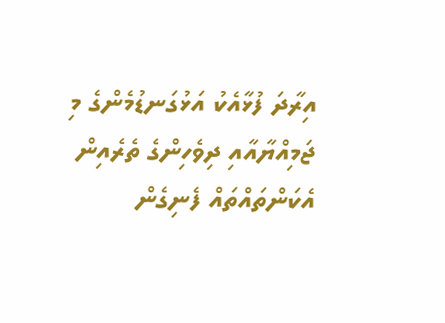އިރާދަ ފުޅާއެކު އަޅުގަނޑުމެންގެ މި ޖަމިއްޔާއާއި ދިވެހިންގެ ތެރެއިން އެކަންތައްތައް ފެނިގެން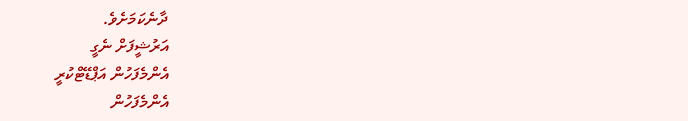ދާނެކަމަށެވެ.
އަރުޝީފަށް ނެގީ
އެންމެފަހުން އަޕްޑޭޓްކުރީ
އެންމެފަހުން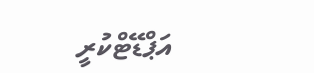އަޕްޑޭޓްކުރީ